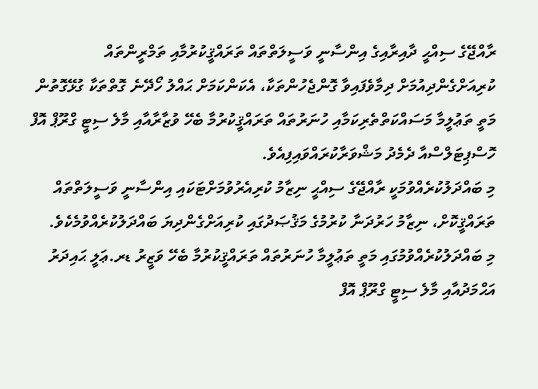ރާއްޖޭގެ ސިއްޙީ ދާއިރާއިގެ އިންސާނީ ވަސީލަތްތައް ތަރައްޤީކުރުމާއި ތަމްރީންތައް ކުރިއަށްގެންދިއުމަށް ދިމާވެފައިވާ ގޮންޖެހުންތަކާ، އެކަންކަމަށް ޙައްލު ހޯދޭނެ ގޮތްތަކާ ގުޅޭގޮތުން މަތީ ތަޢުލީމާ މަސައްކަތްތެރިކަމާއި ހުނަރުތައް ތަރައްޤީކުރުމާ ބެހޭ ވުޒާރާއާއި މާލެ ސިޓީ ގްރޫޕް އޮފް ހޮސްޕިޓަލްސްއާ ދެމެދު މަޝްވަރާކުރައްވައިފިއެވެ.
މި ބައްދަލުކުރެއްވުމަކީ ރާއްޖޭގެ ސިއްޙީ ނިޒާމު ކުރިއެރުވުމަށްޓަކައި އިންސާނީ ވަސީލަތްތައް ތަރައްޤީކޮށް، ނިޒާމު ހަރުދަނާ ކުރުމުގެ މަޤުޞަދުގައި ކުރިއަށްގެންދިޔަ ބައްދަލުކުރެއްވުމެކެވެ.
މި ބައްދަލުކުރެއްވުމުގައި މަތީ ތަޢުލީމާ ހުނަރުތައް ތަރައްޤީކުރުމާ ބެހޭ ވަޒީރު ޑރ.ޢަލީ ޙައިދަރު އަޙްމަދުއާއި މާލެ ސިޓީ ގްރޫޕް އޮފް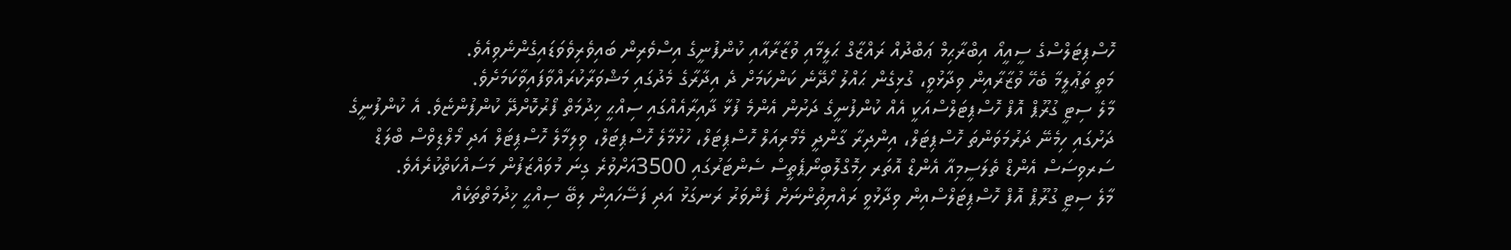ހޮސްޕިޓަލްސްގެ ސީއީއޯ އިބްރާޙިމް ޢަބްދުއް ރައްޒާގް ޙަލީމާއި ވުޒާރާއާއި ކުންފުނީގެ އިސްވެރިން ބައިވެރިވެވަޑައިގެންނެވިއެވެ.
މަތީ ތަޢުލީމާ ބެހޭ ވުޒާރާއިން ވިދާޅުވީ، ގުޅިގެން ޙައްލު ހޯދޭނެ ކަންކަމަށް ދެ އިދާރާގެ މެދުގައި މަޝްވަރާކުރައްވާފައިވާކަމަށެވެ.
މާލެ ސިޓީ ގުރޫޕް އޮފް ހޮސްޕިޓަލްސްއަކީ އެއް ކުންފުނީގެ ދަށުން އެންމެ ފުޅާ ދާއިރާއެއްގައި ސިއްޙީ ޚިދުމަތް ފޯރުކޮށްދޭ ކުންފުންޏެވެ. އެ ކުންފުނީގެ ދަށުގައި ހިމެނޭ ދަރުމަވަންތަ ހޮސްޕިޓަލް، އިންދިރާ ގާންދީ މެމޯރިއަލް ހޮސްޕިޓަލް، ހުޅުމާލެ ހޮސްޕިޓަލް، ވިލިމާލެ ހޮސްޕިޓަލް އަދި މޯލްޑިވްސް ބްލަޑް ސަރވިސަސް އެންޑް ތެލަސީމިއާ އެންޑް އޮތަރ ހިމޮގްލޮބިނޯޕެތީސް ސެންޓަރުގައި 3500އަށްވުރެ ގިނަ މުވައްޒަފުން މަސައްކަތްކުރެއެވެ.
މާލެ ސިޓީ ގުރޫޕް އޮފް ހޮސްޕިޓަލްސްއިން ވިދާޅުވީ ރައްޔިތުންނަށް ފެންވަރު ރަނގަޅު އަދި ފަސޭހައިން ލިބޭ ސިއްޙީ ޚިދުމަތްތަކެއް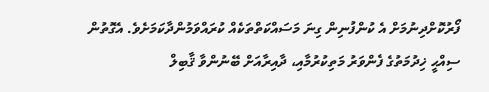ފޯރުކޮށްދިނުމަށް އެ ކުންފުނިން ގިނަ މަސައްކަތްތަކެއް ކުރައްވަމުންދާކަމަށެވެ. އެގޮތުން ސިއްޙީ ޚިދުމަތުގެ ފެންވަރު މަތިކުރުމާއި، ދާއިރާއަށް ބޭނުންވާ ޤާބިލް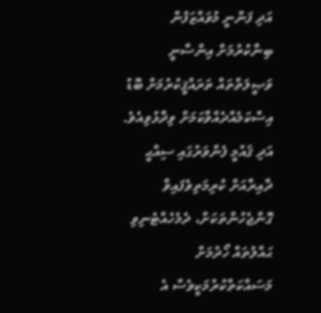އަދި ފަންނީ މުވައްޒަފުން ބިނާކުރުމަށް އިންސާނީ ވަޞީލަތްތައް ތަރައްޤީކުރުމަށް ބޮޑު އިސްކަމެއްދެއްވާކަމަށް ވިދާޅުވިއެވެ.
އަދި ޤައުމީ ފެންވަރުގައި ސިއްޙީ ދާއިރާއަށް ކުރިމަތިވެފައިވާ ގޮންޖެހުންތަކަށް، ދެމެހެއްޓެނިވި ޙައްލުތައް ހޯދުމަށް މަސައްކަތްކުރުމަކީވެސް އެ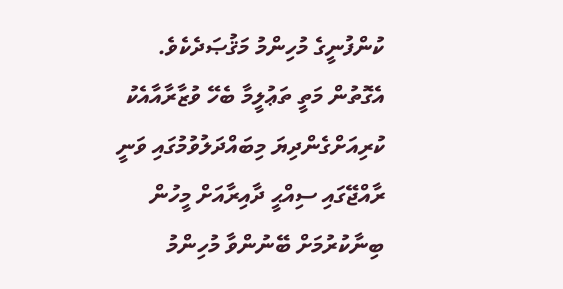ކުންފުނީގެ މުހިންމު މަޤުޞަދެކެވެ.
އެގޮތުން މަތީ ތަޢުލީމާ ބެހޭ ވުޒާރާއާއެކު ކުރިއަށްގެންދިޔަ މިބައްދަލުވުމުގައި ވަނީ ރާއްޖޭގައި ސިއްޙީ ދާއިރާއަށް މީހުން ބިނާކުރުމަށް ބޭނުންވާ މުހިންމު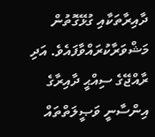ދާއިރާތަކާއި ގުޅޭގޮތުން މަޝްވަރާކުރައްވާފައެވެ. އަދި ރާއްޖޭގެ ސިއްޙީ ދާއިރާގެ އިންސާނީ ވަޞީލަތްތައް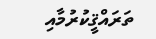ތަރައްޤީކުރުމާއި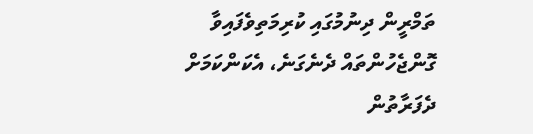ތަމްރީން ދިނުމުގައި ކުރިމަތިވެފައިވާ ގޮންޖެހުންތައް ދެނެގަނެ، އެކަންކަމަށް ދެފަރާތުން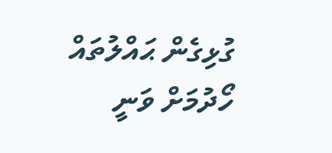ގުޅިގެން ޙައްލުތައް ހޯދުމަށް ވަނީ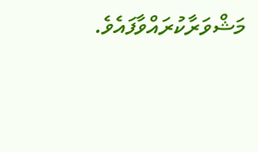މަޝްވަރާކުރައްވާފައެވެ.